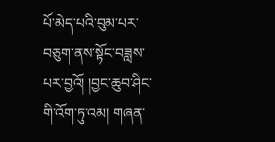པོ་མེད་པའི་བུམ་པར་བཅུག་ནས་སྟོང་བཟླས་པར་བྱའོ། །བྱང་ཆུབ་ཤིང་གི་འོག་ཏུ་འམ། གཞན་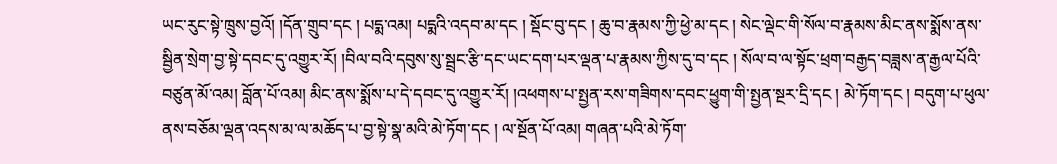ཡང་རུང་སྟེ་ཁྲུས་བྱའོ། །དོན་གྲུབ་དང ། པདྨ་འམ། པདྨའི་འདབ་མ་དང ། སྡོང་བུ་དང ། ཆུ་བ་རྣམས་ཀྱི་ཕྱེ་མ་དང ། སེང་ལྡེང་གི་སོལ་བ་རྣམས་མིང་ནས་སྨོས་ནས་སྦྱིན་སྲེག་བྱ་སྟེ་དབང་དུ་འགྱུར་རོ། །བིལ་བའི་དབུས་སུ་སྦྲང་རྩི་དང་ཡང་དག་པར་ལྡན་པ་རྣམས་ཀྱིས་དུ་བ་དང ། སོལ་བ་ལ་སྟོང་ཕྲག་བརྒྱད་བཟླས་ན་རྒྱལ་པོའི་བཙུན་མོ་འམ། བློན་པོ་འམ། མིང་ནས་སྨོས་པ་དེ་དབང་དུ་འགྱུར་རོ། །འཕགས་པ་སྤྱན་རས་གཟིགས་དབང་ཕྱུག་གི་སྤྱན་སྔར་དྲི་དང ། མེ་ཏོག་དང ། བདུག་པ་ཕུལ་ནས་བཅོམ་ལྡན་འདས་མ་ལ་མཆོད་པ་བྱ་སྟེ་སྣ་མའི་མེ་ཏོག་དང ། ལ་སྔོན་པོ་འམ། གཞན་པའི་མེ་ཏོག་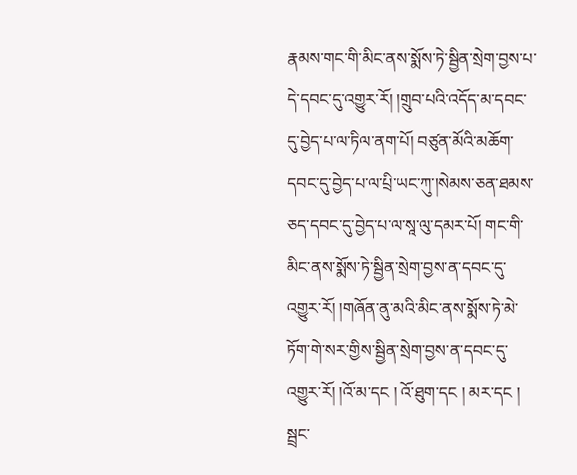རྣམས་གང་གི་མིང་ནས་སྨོས་ཏེ་སྦྱིན་སྲེག་བྱས་པ་དེ་དབང་དུ་འགྱུར་རོ། །གྲུབ་པའི་འདོད་མ་དབང་དུ་བྱེད་པ་ལ་ཏིལ་ནག་པོ། བཙུན་མོའི་མཆོག་དབང་དུ་བྱེད་པ་ལ་པྲི་ཡང་ཀུ་།སེམས་ཅན་ཐམས་ཅད་དབང་དུ་བྱེད་པ་ལ་སཱ་ལུ་དམར་པོ། གང་གི་མིང་ནས་སྨོས་ཏེ་སྦྱིན་སྲེག་བྱས་ན་དབང་དུ་འགྱུར་རོ། །གཞོན་ནུ་མའི་མིང་ནས་སྨོས་ཏེ་མེ་ཏོག་གེ་སར་གྱིས་སྦྱིན་སྲེག་བྱས་ན་དབང་དུ་འགྱུར་རོ། །འོ་མ་དང ། འོ་ཐུག་དང ། མར་དང ། སྦྲང་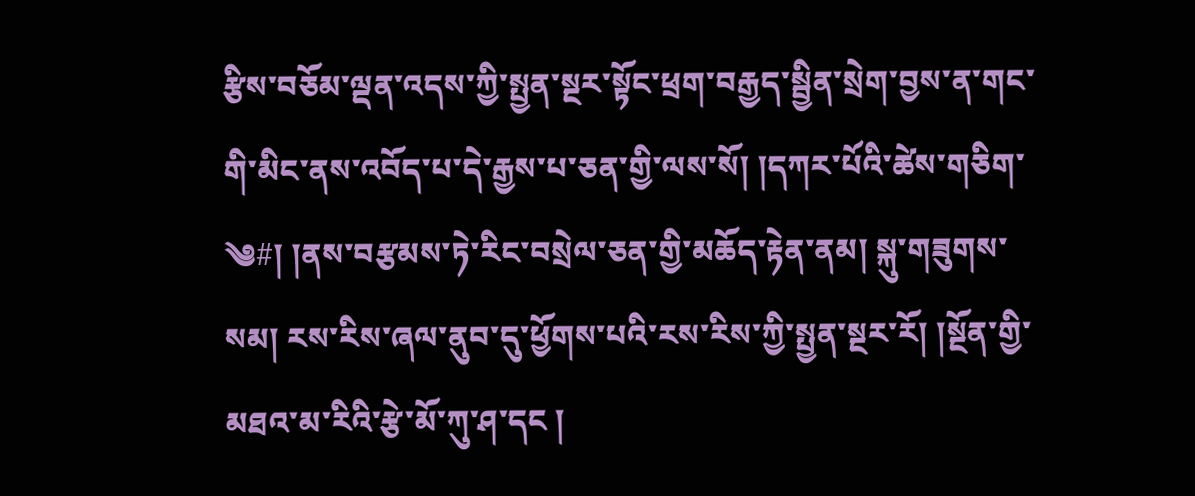རྩིས་བཅོམ་ལྡན་འདས་ཀྱི་སྤྱན་སྔར་སྟོང་ཕྲག་བརྒྱད་སྦྱིན་སྲེག་བྱས་ན་གང་གི་མིང་ནས་འབོད་པ་དེ་རྒྱས་པ་ཅན་གྱི་ལས་སོ། །དཀར་པོའི་ཚེས་གཅིག་
༄#། །ནས་བརྩམས་ཏེ་རིང་བསྲེལ་ཅན་གྱི་མཆོད་རྟེན་ནམ། སྐུ་གཟུགས་སམ། རས་རིས་ཞལ་ནུབ་དུ་ཕྱོགས་པའི་རས་རིས་ཀྱི་སྤྱན་སྔར་རོ། །སྔོན་གྱི་མཐའ་མ་རིའི་རྩེ་མོ་ཀུ་ཤ་དང །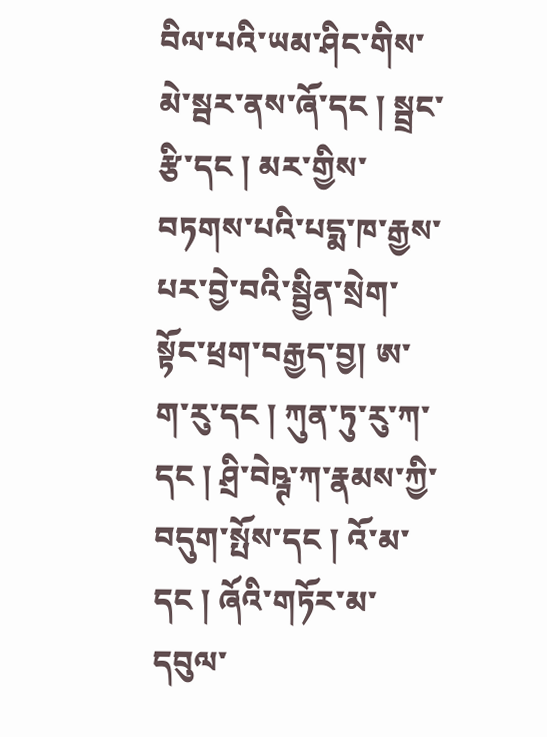བིལ་པའི་ཡམ་ཤིང་གིས་མེ་སྦར་ནས་ཞོ་དང ། སྦྲང་རྩི་དང ། མར་གྱིས་བཏགས་པའི་པདྨ་ཁ་རྒྱས་པར་བྱེ་བའི་སྦྱིན་སྲེག་སྟོང་ཕྲག་བརྒྱད་བྱ། ཨ་ག་རུ་དང ། ཀུན་ཏུ་རུ་ཀ་དང ། ཤྲི་བེཥྚ་ཀ་རྣམས་ཀྱི་བདུག་སྤོས་དང ། འོ་མ་དང ། ཞོའི་གཏོར་མ་དབུལ་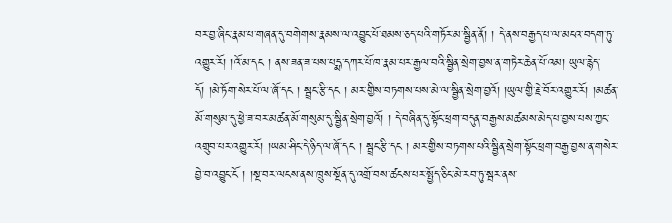བར་བྱ་ཞིང་རྣམ་པ་གཞན་དུ་བགེགས་རྣམས་ལ་འབྱུང་པོ་ཐམས་ཅད་པའི་གཏོར་མ་སྦྱིན་ནོ། ། དེ་ནས་བརྒྱད་པ་ལ་མངའ་བདག་ཏུ་འགྱུར་རོ། །འོ་མ་དང ། ནས་ཟན་ཟ་པས་པདྨ་དཀར་པོ་ཁ་རྣམ་པར་རྒྱལ་བའི་སྦྱིན་སྲེག་བྱས་ན་གཏེར་ཆེན་པོ་འམ། ཡུལ་རྙེད་དོ། །མེ་ཏོག་སེར་པོ་ལ་ཞོ་དང ། སྦྲང་རྩི་དང ། མར་གྱིས་བཏགས་པས་མེ་ལ་སྦྱིན་སྲེག་བྱའོ། །ཡུལ་གྱི་རྗེ་བོར་འགྱུར་རོ། །མཚན་མོ་གསུམ་དུ་ཕྱེ་ཟ་བར་མཚན་མོ་གསུམ་དུ་སྦྱིན་སྲེག་བྱའོ། ། དེ་བཞིན་དུ་སྟོང་ཕྲག་བདུན་བརྒྱས་མཚམས་མེད་པ་བྱས་པས་ཀྱང་འགྲུབ་པར་འགྱུར་རོ། །ཡམ་ཤིང་དེ་ཉིད་ལ་ཞོ་དང ། སྦྲང་རྩི་དང ། མར་གྱིས་བཏགས་པའི་སྦྱིན་སྲེག་སྟོང་ཕྲག་བརྒྱ་བྱས་ན་གསེར་བྱེ་བ་འབྱུང་ངོ ། །སྔ་བར་ལངས་ནས་ཁྲུས་སྔོན་དུ་འགྲོ་བས་ཚངས་པར་སྤྱོད་ཅིང་མེ་རབ་ཏུ་སྦར་ནས་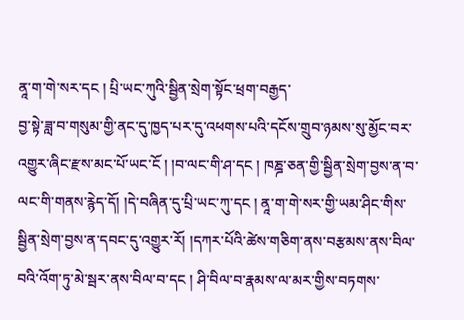ནཱ་ག་གེ་སར་དང ། པྲི་ཡང་ཀུའི་སྦྱིན་སྲེག་སྟོང་ཕྲག་བརྒྱད་
བྱ་སྟེ་ཟླ་བ་གསུམ་གྱི་ནང་དུ་ཁྱད་པར་དུ་འཕགས་པའི་དངོས་གྲུབ་ཉམས་སུ་མྱོང་བར་འགྱུར་ཞིང་རྫས་མང་པོ་ཡང་ངོ ། །བ་ལང་གི་ཤ་དང ། ཁཎྜ་ཅན་གྱི་སྦྱིན་སྲེག་བྱས་ན་བ་ལང་གི་གནས་རྙེད་དོ། །དེ་བཞིན་དུ་པྲི་ཡང་ཀུ་དང ། ནཱ་ག་གེ་སར་གྱི་ཡམ་ཤིང་གིས་སྦྱིན་སྲེག་བྱས་ན་དབང་དུ་འགྱུར་རོ། །དཀར་པོའི་ཚེས་གཅིག་ནས་བརྩམས་ནས་བིལ་བའི་འོག་ཏུ་མེ་སྦར་ནས་བིལ་བ་དང ། ཤི་བིལ་བ་རྣམས་ལ་མར་གྱིས་བཏགས་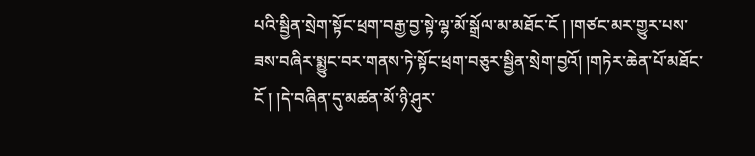པའི་སྦྱིན་སྲེག་སྟོང་ཕྲག་བརྒྱ་བྱ་སྟེ་ལྷ་མོ་སྒྲོལ་མ་མཐོང་ངོ ། །གཙང་མར་གྱུར་པས་ཟས་བཞིར་སྨྱུང་བར་གནས་ཏེ་སྟོང་ཕྲག་བཅུར་སྦྱིན་སྲེག་བྱའོ། །གཏེར་ཆེན་པོ་མཐོང་ངོ ། །དེ་བཞིན་དུ་མཚན་མོ་ཉི་ཤུར་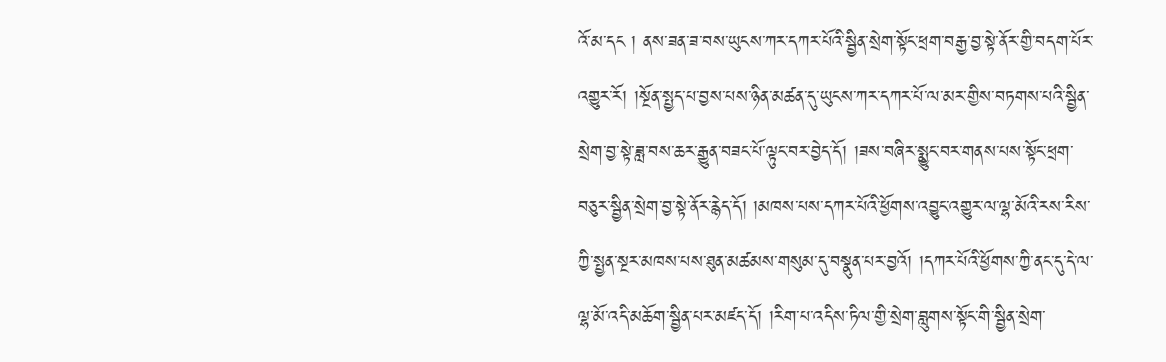འོ་མ་དང ། ནས་ཟན་ཟ་བས་ཡུངས་ཀར་དཀར་པོའི་སྦྱིན་སྲེག་སྟོང་ཕྲག་བརྒྱ་བྱ་སྟེ་ནོར་གྱི་བདག་པོར་འགྱུར་རོ། །སྔོན་སྤྱད་པ་བྱས་པས་ཉིན་མཚན་དུ་ཡུངས་ཀར་དཀར་པོ་ལ་མར་གྱིས་བཏགས་པའི་སྦྱིན་སྲེག་བྱ་སྟེ་ཟླ་བས་ཆར་རྒྱུན་བཟང་པོ་ལྟུང་བར་བྱེད་དོ། །ཟས་བཞིར་སྨྱུང་བར་གནས་པས་སྟོང་ཕྲག་བཅུར་སྦྱིན་སྲེག་བྱ་སྟེ་ནོར་རྙེད་དོ། །མཁས་པས་དཀར་པོའི་ཕྱོགས་འབྱུང་འགྱུར་ལ་ལྷ་མོའི་རས་རིས་ཀྱི་སྤྱན་སྔར་མཁས་པས་ཐུན་མཚམས་གསུམ་དུ་བསྣུན་པར་བྱའོ། །དཀར་པོའི་ཕྱོགས་ཀྱི་ནང་དུ་དེ་ལ་ལྷ་མོ་འདི་མཆོག་སྦྱིན་པར་མཛད་དོ། །རིག་པ་འདིས་ཏིལ་གྱི་སྲེག་བླུགས་སྟོང་གི་སྦྱིན་སྲེག་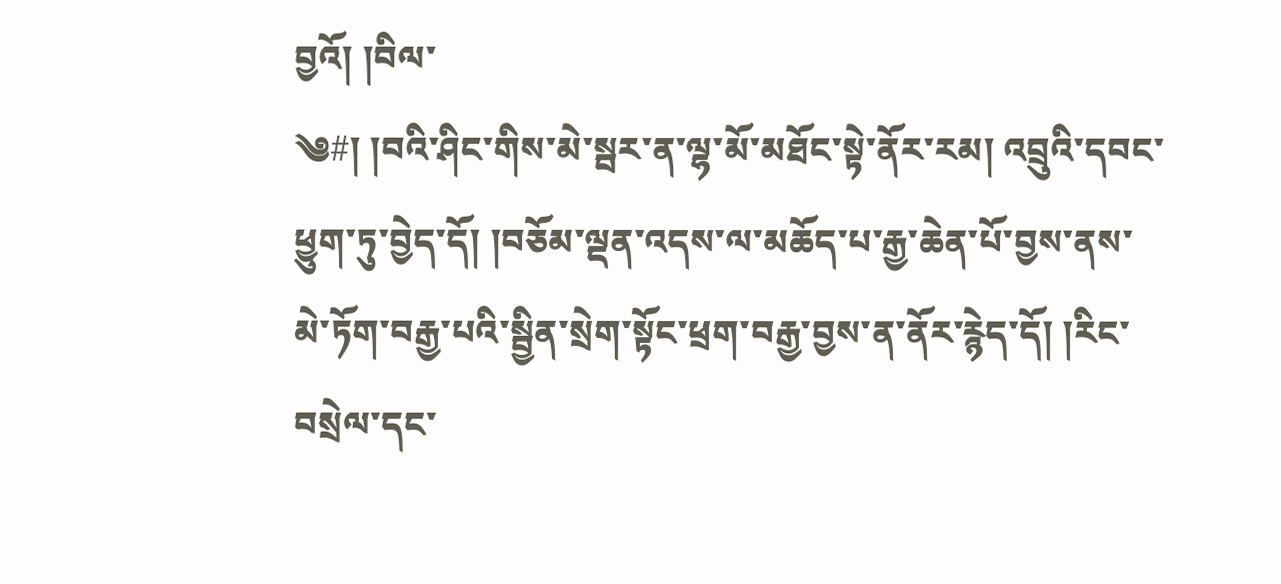བྱའོ། །བིལ་
༄#། །བའི་ཤིང་གིས་མེ་སྦར་ན་ལྷ་མོ་མཐོང་སྟེ་ནོར་རམ། འབྲུའི་དབང་ཕྱུག་ཏུ་བྱེད་དོ། །བཅོམ་ལྡན་འདས་ལ་མཆོད་པ་རྒྱ་ཆེན་པོ་བྱས་ནས་མེ་ཏོག་བརྒྱ་པའི་སྦྱིན་སྲེག་སྟོང་ཕྲག་བརྒྱ་བྱས་ན་ནོར་རྙེད་དོ། །རིང་བསྲེལ་དང་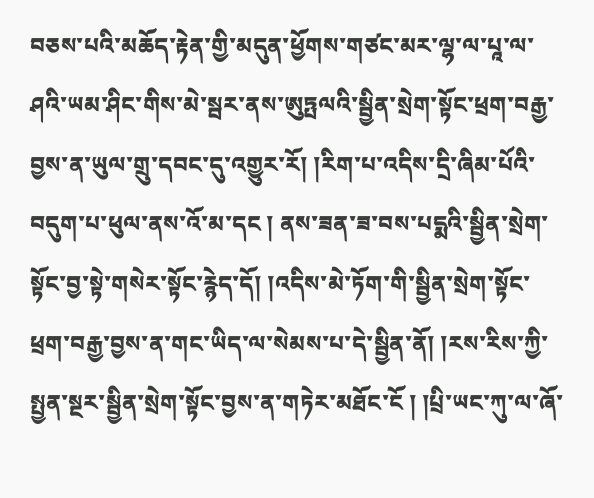བཅས་པའི་མཆོད་རྟེན་གྱི་མདུན་ཕྱོགས་གཙང་མར་ལྷ་ལ་པཱ་ལ་ཤའི་ཡམ་ཤིང་གིས་མེ་སྦར་ནས་ཨུཏྤལའི་སྦྱིན་སྲེག་སྟོང་ཕྲག་བརྒྱ་བྱས་ན་ཡུལ་གྲུ་དབང་དུ་འགྱུར་རོ། །རིག་པ་འདིས་དྲི་ཞིམ་པོའི་བདུག་པ་ཕུལ་ནས་འོ་མ་དང ། ནས་ཟན་ཟ་བས་པདྨའི་སྦྱིན་སྲེག་སྟོང་བྱ་སྟེ་གསེར་སྟོང་རྙེད་དོ། །འདིས་མེ་ཏོག་གི་སྦྱིན་སྲེག་སྟོང་ཕྲག་བརྒྱ་བྱས་ན་གང་ཡིད་ལ་སེམས་པ་དེ་སྦྱིན་ནོ། །རས་རིས་ཀྱི་སྤྱན་སྔར་སྦྱིན་སྲེག་སྟོང་བྱས་ན་གཏེར་མཐོང་ངོ ། །པྲི་ཡང་ཀུ་ལ་ཞོ་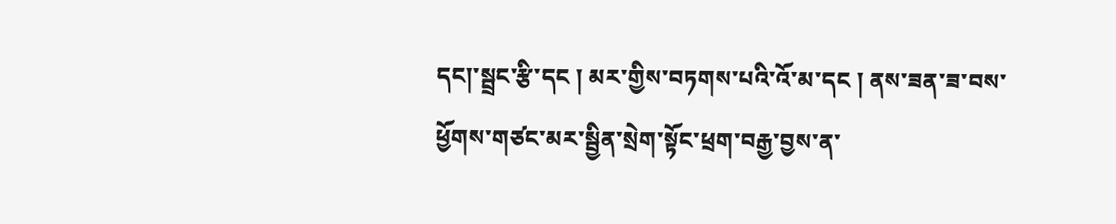དང།་སྦྲང་རྩི་དང ། མར་གྱིས་བཏགས་པའི་འོ་མ་དང ། ནས་ཟན་ཟ་བས་ཕྱོགས་གཙང་མར་སྦྱིན་སྲེག་སྟོང་ཕྲག་བརྒྱ་བྱས་ན་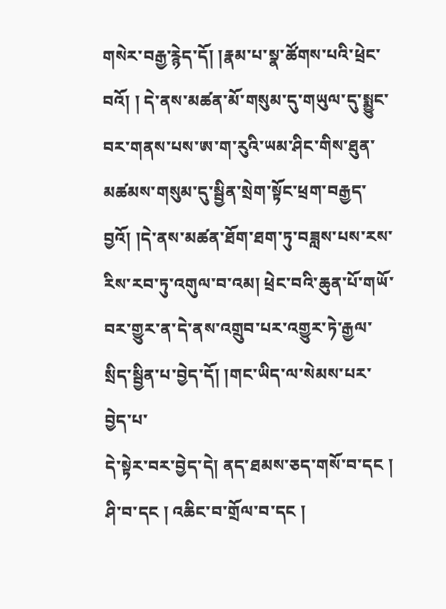གསེར་བརྒྱ་རྙེད་དོ། །རྣམ་པ་སྣ་ཚོགས་པའི་ཕྲེང་བའོ། ། དེ་ནས་མཚན་མོ་གསུམ་དུ་གཡུལ་དུ་སྨྱུང་བར་གནས་པས་ཨ་ག་རུའི་ཡམ་ཤིང་གིས་ཐུན་མཚམས་གསུམ་དུ་སྦྱིན་སྲེག་སྟོང་ཕྲག་བརྒྱད་བྱའོ། །དེ་ནས་མཚན་ཐོག་ཐག་ཏུ་བཟླས་པས་རས་རིས་རབ་ཏུ་འགུལ་བ་འམ། ཕྲེང་བའི་ཆུན་པོ་གཡོ་བར་གྱུར་ན་དེ་ནས་འགྲུབ་པར་འགྱུར་ཏེ་རྒྱལ་སྲིད་སྦྱིན་པ་བྱེད་དོ། །གང་ཡིད་ལ་སེམས་པར་བྱེད་པ་
དེ་སྟེར་བར་བྱེད་དེ། ནད་ཐམས་ཅད་གསོ་བ་དང ། ཤི་བ་དང ། འཆིང་བ་གྲོལ་བ་དང །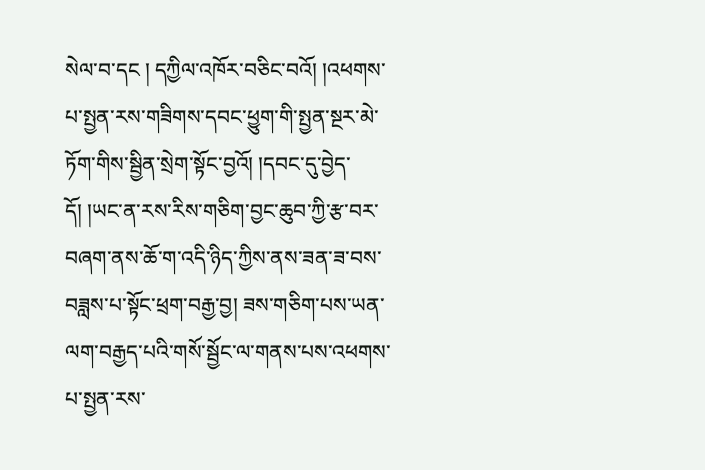སེལ་བ་དང ། དཀྱིལ་འཁོར་བཅིང་བའོ། །འཕགས་པ་སྤྱན་རས་གཟིགས་དབང་ཕྱུག་གི་སྤྱན་སྔར་མེ་ཏོག་གིས་སྦྱིན་སྲེག་སྟོང་བྱའོ། །དབང་དུ་བྱེད་དོ། །ཡང་ན་རས་རིས་གཅིག་བྱང་ཆུབ་ཀྱི་རྩ་བར་བཞག་ནས་ཆོ་ག་འདི་ཉིད་ཀྱིས་ནས་ཟན་ཟ་བས་བཟླས་པ་སྟོང་ཕྲག་བརྒྱ་བྱ། ཟས་གཅིག་པས་ཡན་ལག་བརྒྱད་པའི་གསོ་སྦྱོང་ལ་གནས་པས་འཕགས་པ་སྤྱན་རས་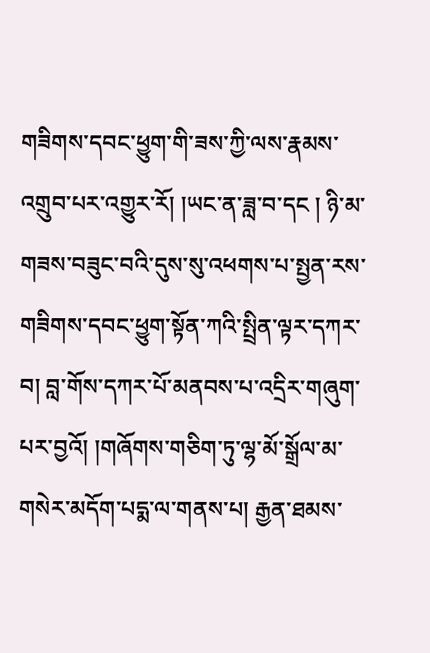གཟིགས་དབང་ཕྱུག་གི་ཟས་ཀྱི་ལས་རྣམས་འགྲུབ་པར་འགྱུར་རོ། །ཡང་ན་ཟླ་བ་དང ། ཉི་མ་གཟས་བཟུང་བའི་དུས་སུ་འཕགས་པ་སྤྱན་རས་གཟིགས་དབང་ཕྱུག་སྟོན་ཀའི་སྤྲིན་ལྟར་དཀར་བ། བླ་གོས་དཀར་པོ་མནབས་པ་འདྲིར་གཞུག་པར་བྱའོ། །གཞོགས་གཅིག་ཏུ་ལྷ་མོ་སྒྲོལ་མ་གསེར་མདོག་པདྨ་ལ་གནས་པ། རྒྱན་ཐམས་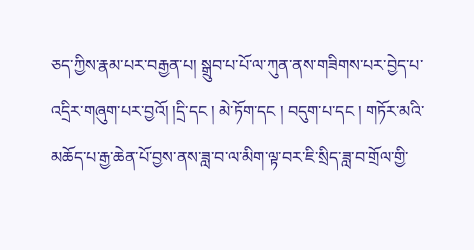ཅད་ཀྱིས་རྣམ་པར་བརྒྱན་པ། སྒྲུབ་པ་པོ་ལ་ཀུན་ནས་གཟིགས་པར་བྱེད་པ་འདྲིར་གཞུག་པར་བྱའོ། །དྲི་དང ། མེ་ཏོག་དང ། བདུག་པ་དང ། གཏོར་མའི་མཆོད་པ་རྒྱ་ཆེན་པོ་བྱས་ནས་ཟླ་བ་ལ་མིག་ལྟ་བར་ཇི་སྲིད་ཟླ་བ་གྲོལ་གྱི་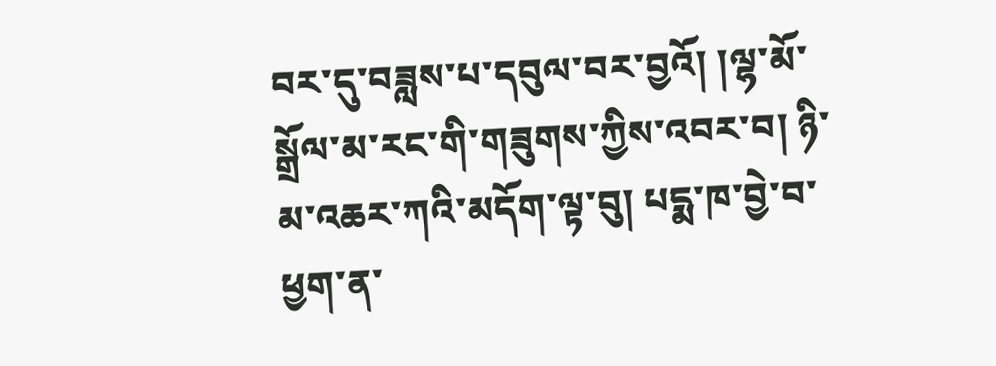བར་དུ་བཟླས་པ་དབུལ་བར་བྱའོ། །ལྷ་མོ་སྒྲོལ་མ་རང་གི་གཟུགས་ཀྱིས་འབར་བ། ཉི་མ་འཆར་ཀའི་མདོག་ལྟ་བུ། པདྨ་ཁ་བྱེ་བ་ཕྱག་ན་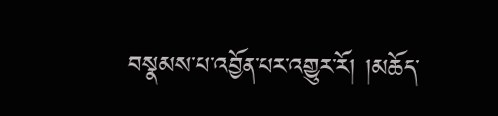བསྣམས་པ་འབྱོན་པར་འགྱུར་རོ། །མཆོད་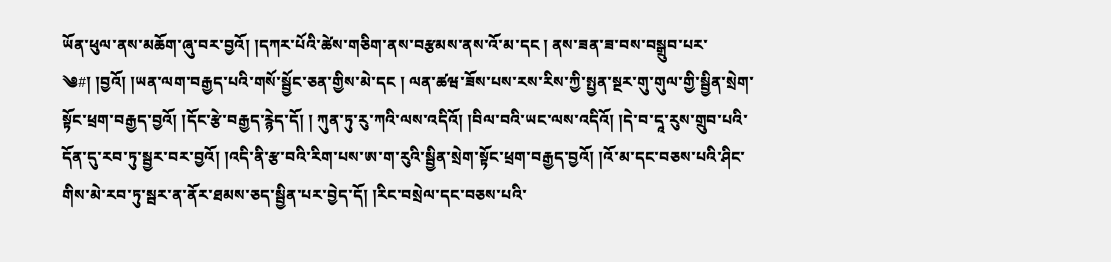ཡོན་ཕུལ་ནས་མཆོག་ཞུ་བར་བྱའོ། །དཀར་པོའི་ཚེས་གཅིག་ནས་བརྩམས་ནས་འོ་མ་དང ། ནས་ཟན་ཟ་བས་བསྒྲུབ་པར་
༄#། །བྱའོ། །ཡན་ལག་བརྒྱད་པའི་གསོ་སྦྱོང་ཅན་གྱིས་མེ་དང ། ལན་ཚཝ་ཟོས་པས་རས་རིས་ཀྱི་སྤྱན་སྔར་གུ་གུལ་གྱི་སྦྱིན་སྲེག་སྟོང་ཕྲག་བརྒྱད་བྱའོ། །དོང་རྩེ་བརྒྱད་རྙེད་དོ། ། ཀུན་ཏུ་རུ་ཀའི་ལས་འདིའོ། །བིལ་བའི་ཡང་ལས་འདིའོ། །དེ་བ་དཱ་རུས་གྲུབ་པའི་དོན་དུ་རབ་ཏུ་སྦྱར་བར་བྱའོ། །འདི་ནི་རྩ་བའི་རིག་པས་ཨ་ག་རུའི་སྦྱིན་སྲེག་སྟོང་ཕྲག་བརྒྱད་བྱའོ། །འོ་མ་དང་བཅས་པའི་ཤིང་གིས་མེ་རབ་ཏུ་སྦར་ན་ནོར་ཐམས་ཅད་སྦྱིན་པར་བྱེད་དོ། །རིང་བསྲེལ་དང་བཅས་པའི་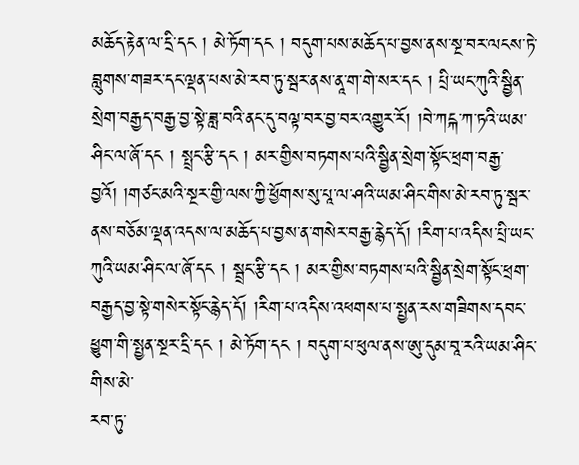མཆོད་རྟེན་ལ་དྲི་དང ། མེ་ཏོག་དང ། བདུག་པས་མཆོད་པ་བྱས་ནས་སྔ་བར་ལངས་ཏེ་བླུགས་གཟར་དང་ལྡན་པས་མེ་རབ་ཏུ་སྦར་ནས་ནཱ་ག་གེ་སར་དང ། པྲི་ཡང་ཀུའི་སྦྱིན་སྲེག་བརྒྱད་བརྒྱ་བྱ་སྟེ་ཟླ་བའི་ནང་དུ་བལྟ་བར་བྱ་བར་འགྱུར་རོ། །བེ་ཀངྐ་ཀ་ཏའི་ཡམ་ཤིང་ལ་ཞོ་དང ། སྤྲང་རྩི་དང ། མར་གྱིས་བཏགས་པའི་སྦྱིན་སྲེག་སྟོང་ཕྲག་བརྒྱ་བྱའོ། །གཙང་མའི་སྔར་གྱི་ལས་ཀྱི་ཕྱོགས་སུ་པཱ་ལ་ཤའི་ཡམ་ཤིང་གིས་མེ་རབ་ཏུ་སྦར་ནས་བཅོམ་ལྡན་འདས་ལ་མཆོད་པ་བྱས་ན་གསེར་བརྒྱ་རྙེད་དོ། །རིག་པ་འདིས་པྲི་ཡང་ཀུའི་ཡམ་ཤིང་ལ་ཞོ་དང ། སྦྲང་རྩི་དང ། མར་གྱིས་བཏགས་པའི་སྦྱིན་སྲེག་སྟོང་ཕྲག་བརྒྱད་བྱ་སྟེ་གསེར་སྟོང་རྙེད་དོ། །རིག་པ་འདིས་འཕགས་པ་སྤྱན་རས་གཟིགས་དབང་ཕྱུག་གི་སྤྱན་སྔར་དྲི་དང ། མེ་ཏོག་དང ། བདུག་པ་ཕུལ་ནས་ཨུ་དུམ་བཱ་རའི་ཡམ་ཤིང་གིས་མེ་
རབ་ཏུ་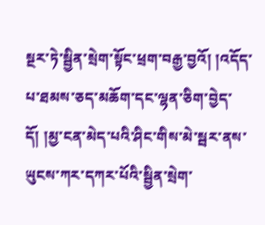སྔར་ཏེ་སྦྱིན་སྲེག་སྟོང་ཕྲག་བརྒྱ་བྱའོ། །འདོད་པ་ཐམས་ཅད་མཆོག་དང་ལྷན་ཅིག་བྱེད་དོ། །མྱ་ངན་མེད་པའི་ཤིང་གིས་མེ་སྦར་ནས་ཡུངས་ཀར་དཀར་པོའི་སྦྱིན་སྲེག་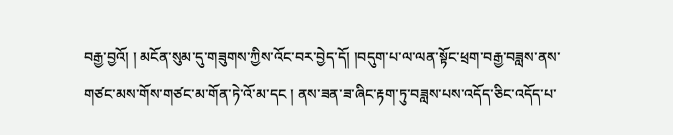བརྒྱ་བྱའོ། ། མངོན་སུམ་དུ་གཟུགས་ཀྱིས་འོང་བར་བྱེད་དོ། །བདུག་པ་ལ་ལན་སྟོང་ཕྲག་བརྒྱ་བཟླས་ནས་གཙང་མས་གོས་གཙང་མ་གོན་ཏེ་འོ་མ་དང ། ནས་ཟན་ཟ་ཞིང་རྟག་ཏུ་བཟླས་པས་འདོད་ཅིང་འདོད་པ་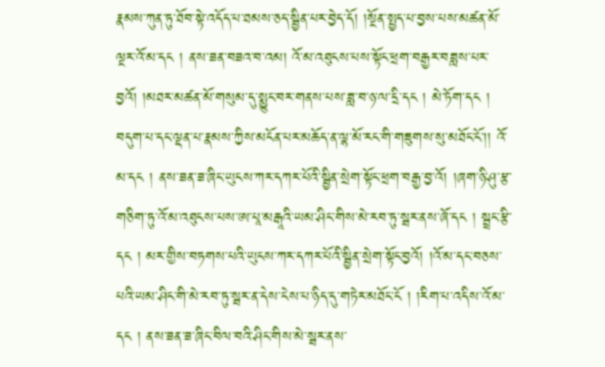རྣམས་ཀུན་ཏུ་ཐོབ་སྟེ་འདོད་པ་ཐམས་ཅད་སྦྱིན་པར་བྱེད་དོ། །སྔོན་སྤྱད་པ་བྱས་པས་མཚན་མོ་ལྔར་འོ་མ་དང ། ནས་ཟན་བཟའ་བ་འམ། འོ་མ་འཐུངས་པས་སྟོང་ཕྲག་བརྒྱར་བཟླས་པར་བྱའོ། །མཐར་མཚན་མོ་གསུམ་དུ་སྨྱུང་བར་གནས་པས་ཟླ་བ་ཉ་ལ་དྲི་དང ། མེ་ཏོག་དང ། བདུག་པ་དང་ལྡན་པ་རྣམས་ཀྱིས་མངོན་པར་མཆོད་ན་ལྷ་མོ་རང་གི་གཟུགས་སུ་མཐོང་ངོ་།། འོ་མ་དང ། ནས་ཟན་ཟ་ཞིང་ཡུངས་ཀར་དཀར་པོའི་སྦྱིན་སྲེག་སྟོང་ཕྲག་བརྒྱ་བྱ་འོ། །ཞག་ཉི་ཤུ་རྩ་གཅིག་ཏུ་འོ་མ་འཐུངས་པས་ཨ་པཱ་མརྒཱའི་ཡམ་ཤིང་གིས་མེ་རབ་ཏུ་སྦར་ནས་ཞོ་དང ། སྦྲང་རྩི་དང ། མར་གྱིས་བཏགས་པའི་ཡུངས་ཀར་དཀར་པོའི་སྦྱིན་སྲེག་སྟོང་བྱའོ། །འོ་མ་དང་བཅས་པའི་ཡམ་ཤིང་གི་མེ་རབ་ཏུ་སྦར་ན་དེས་ངེས་པ་ཉིད་དུ་གཏེར་མཐོང་ངོ ། །རིག་པ་འདིས་འོ་མ་དང ། ནས་ཟན་ཟ་ཞིང་བིལ་བའི་ཤིང་གིས་མེ་སྦར་ནས་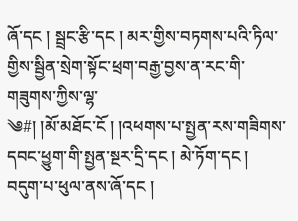ཞོ་དང ། སྦྲང་རྩི་དང ། མར་གྱིས་བཏགས་པའི་ཏིལ་གྱིས་སྦྱིན་སྲེག་སྟོང་ཕྲག་བརྒྱ་བྱས་ན་རང་གི་གཟུགས་ཀྱིས་ལྷ་
༄#། །མོ་མཐོང་ངོ ། །འཕགས་པ་སྤྱན་རས་གཟིགས་དབང་ཕྱུག་གི་སྤྱན་སྔར་དྲི་དང ། མེ་ཏོག་དང ། བདུག་པ་ཕུལ་ནས་ཞོ་དང །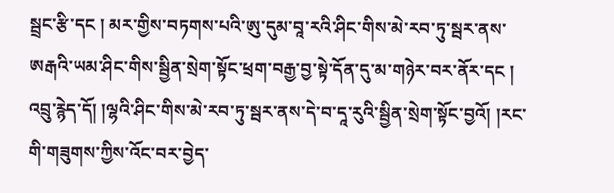སྦྲང་རྩི་དང ། མར་གྱིས་བཏགས་པའི་ཨུ་དུམ་བཱ་རའི་ཤིང་གིས་མེ་རབ་ཏུ་སྦར་ནས་ཨརྒའི་ཡམ་ཤིང་གིས་སྦྱིན་སྲེག་སྟོང་ཕྲག་བརྒྱ་བྱ་སྟེ་དོན་དུ་མ་གཉེར་བར་ནོར་དང ། འབྲུ་རྙེད་དོ། །ལྷའི་ཤིང་གིས་མེ་རབ་ཏུ་སྦར་ནས་དེ་བ་དཱ་རུའི་སྦྱིན་སྲེག་སྟོང་བྱའོ། །རང་གི་གཟུགས་ཀྱིས་འོང་བར་བྱེད་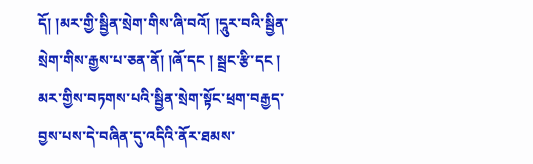དོ། །མར་གྱི་སྦྱིན་སྲེག་གིས་ཞི་བའོ། །དཱུར་བའི་སྦྱིན་སྲེག་གིས་རྒྱས་པ་ཅན་ནོ། །ཞོ་དང ། སྦྲང་རྩི་དང ། མར་གྱིས་བཏགས་པའི་སྦྱིན་སྲེག་སྟོང་ཕྲག་བརྒྱད་བྱས་པས་དེ་བཞིན་དུ་འདིའི་ནོར་ཐམས་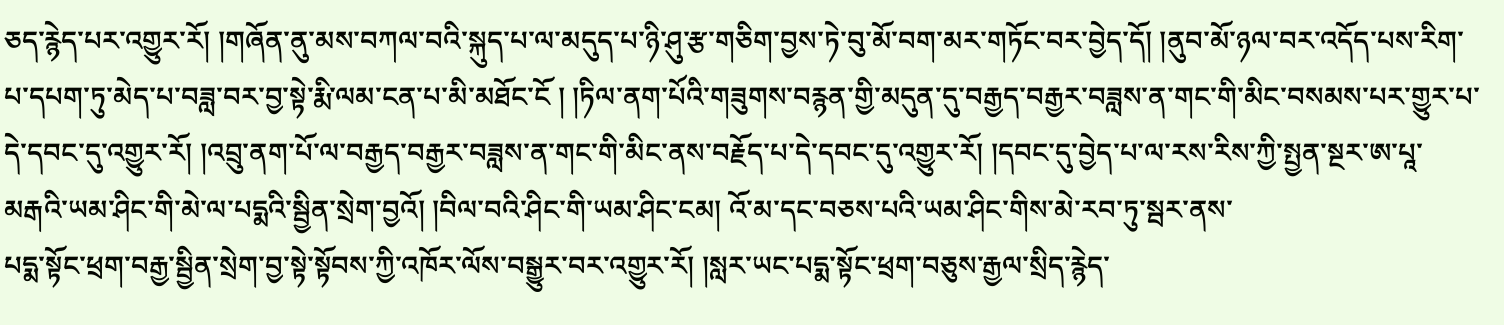ཅད་རྙེད་པར་འགྱུར་རོ། །གཞོན་ནུ་མས་བཀལ་བའི་སྐུད་པ་ལ་མདུད་པ་ཉི་ཤུ་རྩ་གཅིག་བྱས་ཏེ་བུ་མོ་བག་མར་གཏོང་བར་བྱེད་དོ། །ནུབ་མོ་ཉལ་བར་འདོད་པས་རིག་པ་དཔག་ཏུ་མེད་པ་བཟླ་བར་བྱ་སྟེ་རྨི་ལམ་ངན་པ་མི་མཐོང་ངོ ། །ཏིལ་ནག་པོའི་གཟུགས་བརྙན་གྱི་མདུན་དུ་བརྒྱད་བརྒྱར་བཟླས་ན་གང་གི་མིང་བསམས་པར་གྱུར་པ་དེ་དབང་དུ་འགྱུར་རོ། །འབྲུ་ནག་པོ་ལ་བརྒྱད་བརྒྱར་བཟླས་ན་གང་གི་མིང་ནས་བརྗོད་པ་དེ་དབང་དུ་འགྱུར་རོ། །དབང་དུ་བྱེད་པ་ལ་རས་རིས་ཀྱི་སྤྱན་སྔར་ཨ་པཱ་མརྒའི་ཡམ་ཤིང་གི་མེ་ལ་པདྨའི་སྦྱིན་སྲེག་བྱའོ། །བིལ་བའི་ཤིང་གི་ཡམ་ཤིང་ངམ། འོ་མ་དང་བཅས་པའི་ཡམ་ཤིང་གིས་མེ་རབ་ཏུ་སྦར་ནས་
པདྨ་སྟོང་ཕྲག་བརྒྱ་སྦྱིན་སྲེག་བྱ་སྟེ་སྟོབས་ཀྱི་འཁོར་ལོས་བསྒྱུར་བར་འགྱུར་རོ། །སླར་ཡང་པདྨ་སྟོང་ཕྲག་བཅུས་རྒྱལ་སྲིད་རྙེད་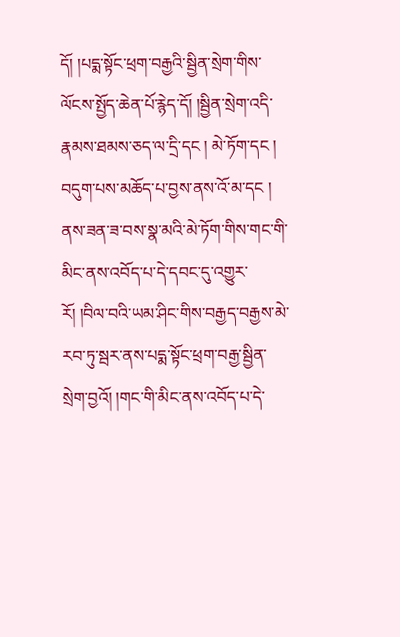དོ། །པདྨ་སྟོང་ཕྲག་བརྒྱའི་སྦྱིན་སྲེག་གིས་ལོངས་སྤྱོད་ཆེན་པོ་རྙེད་དོ། །སྦྱིན་སྲེག་འདི་རྣམས་ཐམས་ཅད་ལ་དྲི་དང ། མེ་ཏོག་དང ། བདུག་པས་མཆོད་པ་བྱས་ནས་འོ་མ་དང ། ནས་ཟན་ཟ་བས་སྣ་མའི་མེ་ཏོག་གིས་གང་གི་མིང་ནས་འབོད་པ་དེ་དབང་དུ་འགྱུར་རོ། །བིལ་བའི་ཡམ་ཤིང་གིས་བརྒྱད་བརྒྱས་མེ་རབ་ཏུ་སྦར་ནས་པདྨ་སྟོང་ཕྲག་བརྒྱ་སྦྱིན་སྲེག་བྱའོ། །གང་གི་མིང་ནས་འབོད་པ་དེ་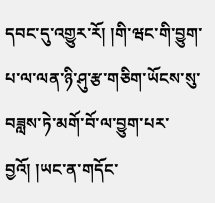དབང་དུ་འགྱུར་རོ། །གི་ཝང་གི་བྱུག་པ་ལ་ལན་ཉི་ཤུ་རྩ་གཅིག་ཡོངས་སུ་བཟླས་ཏེ་མགོ་བོ་ལ་བྱུག་པར་བྱའོ། །ཡང་ན་གདོང་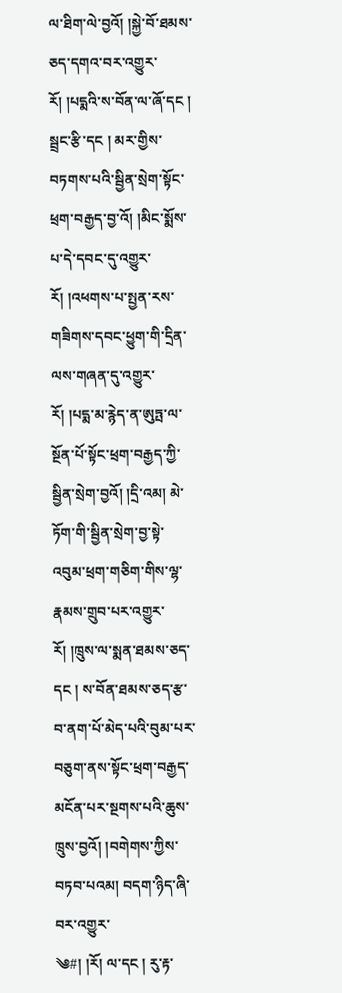ལ་ཐིག་ལེ་བྱའོ། །སྐྱེ་བོ་ཐམས་ཅད་དགའ་བར་འགྱུར་རོ། །པདྨའི་ས་བོན་ལ་ཞོ་དང ། སྦྲང་རྩི་དང ། མར་གྱིས་བཏགས་པའི་སྦྱིན་སྲེག་སྟོང་ཕྲག་བརྒྱད་བྱ་འོ། །མིང་སྨོས་པ་དེ་དབང་དུ་འགྱུར་རོ། །འཕགས་པ་སྤྱན་རས་གཟིགས་དབང་ཕྱུག་གི་དྲིན་ལས་གཞན་དུ་འགྱུར་རོ། །པདྨ་མ་རྙེད་ན་ཨུཏྤ་ལ་སྔོན་པོ་སྟོང་ཕྲག་བརྒྱད་ཀྱི་སྦྱིན་སྲེག་བྱའོ། །དྲི་འམ། མེ་ཏོག་གི་སྦྱིན་སྲེག་བྱ་སྟེ་འབུམ་ཕྲག་གཅིག་གིས་ལྷ་རྣམས་གྲུབ་པར་འགྱུར་རོ། །ཁྲུས་ལ་སྨན་ཐམས་ཅད་དང ། ས་བོན་ཐམས་ཅད་རྩ་བ་ནག་པོ་མེད་པའི་བུམ་པར་བཅུག་ནས་སྟོང་ཕྲག་བརྒྱད་མངོན་པར་སྔགས་པའི་ཆུས་ཁྲུས་བྱའོ། །བགེགས་ཀྱིས་བཏབ་པའམ། བདག་ཉིད་ཞི་བར་འགྱུར་
༄#། །རོ། ལ་དང ། རུ་རྟ་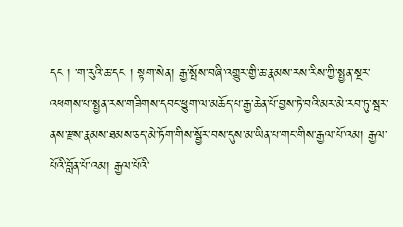དང ། ་ག་རུའི་ཆ་དང ། སྟག་སེན། རྒྱ་སྤོས་བཞི་འགྱུར་གྱི་ཆ་རྣམས་རས་རིས་ཀྱི་སྤྱན་སྔར་འཕགས་པ་སྤྱན་རས་གཟིགས་དབང་ཕྱུག་ལ་མཆོད་པ་རྒྱ་ཆེན་པོ་བྱས་ཏེ་བའི་མར་མེ་རབ་ཏུ་སྦར་ནས་རྫས་རྣམས་ཐམས་ཅད་མེ་ཏོག་གིས་སྦྱོར་བས་དུས་མ་ཡིན་པ་གང་གིས་རྒྱལ་པོ་འམ། རྒྱལ་པོའི་བློན་པོ་འམ། རྒྱལ་པོའི་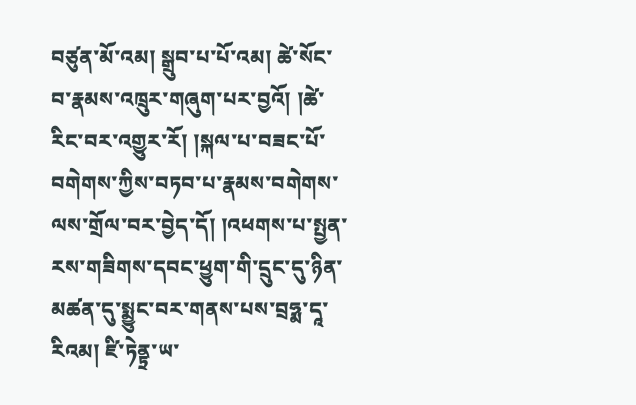བཙུན་མོ་འམ། སྒྲུབ་པ་པོ་འམ། ཚེ་སོང་བ་རྣམས་འཁྲུར་གཞུག་པར་བྱའོ། །ཚེ་རིང་བར་འགྱུར་རོ། །སྐལ་པ་བཟང་པོ་བགེགས་ཀྱིས་བཏབ་པ་རྣམས་བགེགས་ལས་གྲོལ་བར་བྱེད་དོ། །འཕགས་པ་སྤྱན་རས་གཟིགས་དབང་ཕྱུག་གི་དྲུང་དུ་ཉིན་མཚན་དུ་སྨྱུང་བར་གནས་པས་བྲཧྨ་དཱ་རིའམ། ཛི་ཏེནྟྲ་ཡ་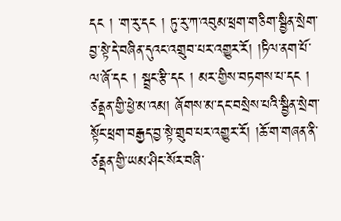དང ། ་ག་རུ་དང ། ཏུ་རུ་ཀ་འབུམ་ཕྲག་གཅིག་སྦྱིན་སྲེག་བྱ་སྟེ་དེ་བཞིན་དུའང་འགྲུབ་པར་འགྱུར་རོ། །ཏིལ་ནག་པོ་ལ་ཞོ་དང ། སྦྲང་རྩི་དང ། མར་གྱིས་བཏགས་པ་དང ། ཙནྡན་གྱི་ཕྱེ་མ་འམ། ཞོགས་མ་དང་བསྲེས་པའི་སྦྱིན་སྲེག་སྟོང་ཕྲག་བརྒྱད་བྱ་སྟེ་གྲུབ་པར་འགྱུར་རོ། །ཆོ་ག་གཞན་ནི་ཙནྡན་གྱི་ཡམ་ཤིང་སོར་བཞི་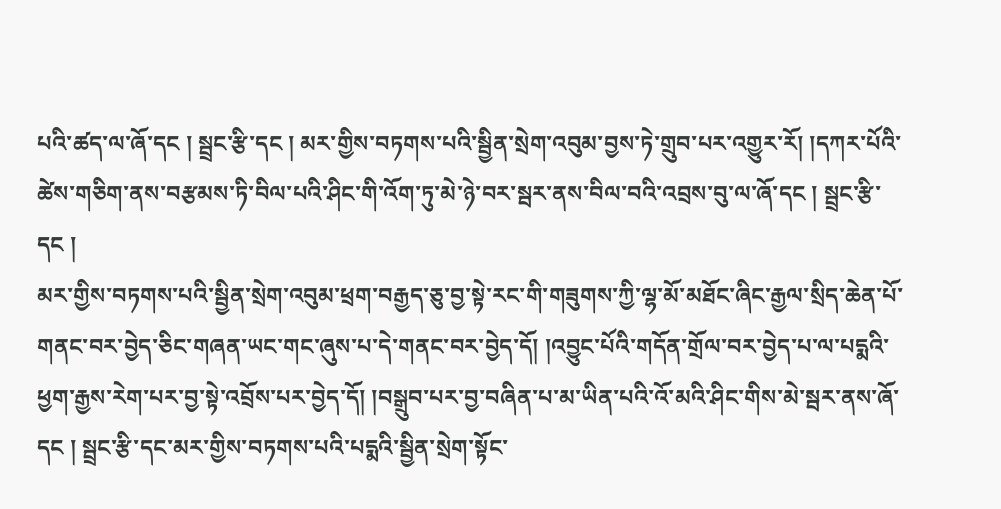པའི་ཚད་ལ་ཞོ་དང ། སྦྲང་རྩི་དང ། མར་གྱིས་བཏགས་པའི་སྦྱིན་སྲེག་འབུམ་བྱས་ཏེ་གྲུབ་པར་འགྱུར་རོ། །དཀར་པོའི་ཚེས་གཅིག་ནས་བརྩམས་ཏི་བིལ་པའི་ཤིང་གི་འོག་ཏུ་མེ་ཉེ་བར་སྦར་ནས་བིལ་བའི་འབྲས་བུ་ལ་ཞོ་དང ། སྦྲང་རྩི་དང །
མར་གྱིས་བཏགས་པའི་སྦྱིན་སྲེག་འབུམ་ཕྲག་བརྒྱད་ཅུ་བྱ་སྟེ་རང་གི་གཟུགས་ཀྱི་ལྷ་མོ་མཐོང་ཞིང་རྒྱལ་སྲིད་ཆེན་པོ་གནང་བར་བྱེད་ཅིང་གཞན་ཡང་གང་ཞུས་པ་དེ་གནང་བར་བྱེད་དོ། །འབྱུང་པོའི་གདོན་གྲོལ་བར་བྱེད་པ་ལ་པདྨའི་ཕྱག་རྒྱས་རེག་པར་བྱ་སྟེ་འབྲོས་པར་བྱེད་དོ། །བསྒྲུབ་པར་བྱ་བཞིན་པ་མ་ཡིན་པའི་འོ་མའི་ཤིང་གིས་མེ་སྦར་ནས་ཞོ་དང ། སྦྲང་རྩི་དང་མར་གྱིས་བཏགས་པའི་པདྨའི་སྦྱིན་སྲེག་སྟོང་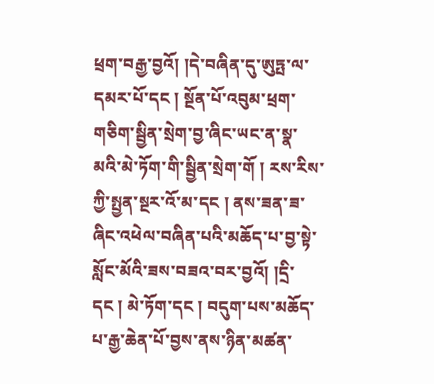ཕྲག་བརྒྱ་བྱའོ། །དེ་བཞིན་དུ་ཨུཏྤ་ལ་དམར་པོ་དང ། སྔོན་པོ་འབུམ་ཕྲག་གཅིག་སྦྱིན་སྲེག་བྱ་ཞིང་ཡང་ན་སྣ་མའི་མེ་ཏོག་གི་སྦྱིན་སྲེག་གོ ། རས་རིས་ཀྱི་སྤྱན་སྔར་འོ་མ་དང ། ནས་ཟན་ཟ་ཞིང་འཕེལ་བཞིན་པའི་མཆོད་པ་བྱ་སྟེ་སློང་མོའི་ཟས་བཟའ་བར་བྱའོ། །དྲི་དང ། མེ་ཏོག་དང ། བདུག་པས་མཆོད་པ་རྒྱ་ཆེན་པོ་བྱས་ནས་ཉིན་མཚན་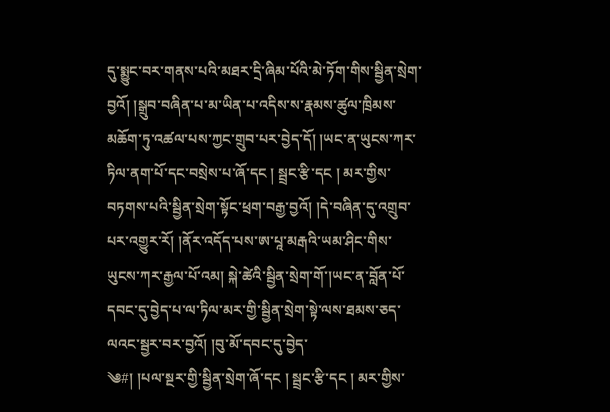དུ་སྨྱུང་བར་གནས་པའི་མཐར་དྲི་ཞིམ་པོའི་མེ་ཏོག་གིས་སྦྱིན་སྲེག་བྱའོ། །སྒྲུབ་བཞིན་པ་མ་ཡིན་པ་འདིས་ས་རྣམས་ཚུལ་ཁྲིམས་མཆོག་ཏུ་འཚལ་པས་ཀྱང་གྲུབ་པར་བྱེད་དོ། །ཡང་ན་ཡུངས་ཀར་ཏིལ་ནག་པོ་དང་བསྲེས་པ་ཞོ་དང ། སྦྲང་རྩི་དང ། མར་གྱིས་བཏགས་པའི་སྦྱིན་སྲེག་སྟོང་ཕྲག་བརྒྱ་བྱའོ། །དེ་བཞིན་དུ་འགྲུབ་པར་འགྱུར་རོ། །ནོར་འདོད་པས་ཨ་པཱ་མརྒའི་ཡམ་ཤིང་གིས་ཡུངས་ཀར་རྒྱལ་པོ་འམ། སྐེ་ཚེའི་སྦྱིན་སྲེག་གོ་།ཡང་ན་བློན་པོ་དབང་དུ་བྱེད་པ་ལ་ཏིལ་མར་གྱི་སྦྱིན་སྲེག་སྟེ་ལས་ཐམས་ཅད་ལའང་སྦྱར་བར་བྱའོ། །བུ་མོ་དབང་དུ་བྱེད་
༄#། །པལ་སྔར་གྱི་སྦྱིན་སྲེག་ཞོ་དང ། སྦྲང་རྩི་དང ། མར་གྱིས་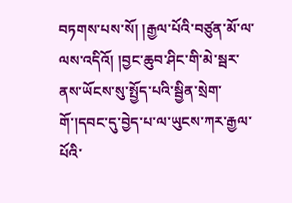བཏགས་པས་སོ། །རྒྱལ་པོའི་བཙུན་མོ་ལ་ལས་འདིའོ། །བྱང་ཆུབ་ཤིང་གི་མེ་སྦར་ནས་ཡོངས་སུ་སྤྱོད་པའི་སྦྱིན་སྲེག་གོ་།དབང་དུ་བྱེད་པ་ལ་ཡུངས་ཀར་རྒྱལ་པོའི་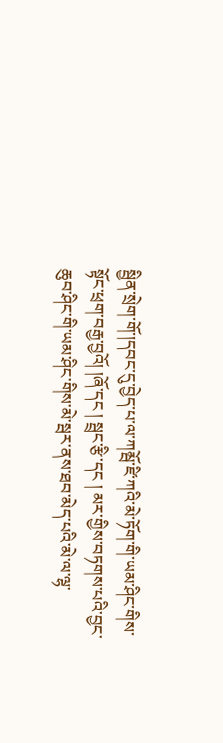སྦྱིན་སྲེག་གོ་།དབང་དུ་བྱེད་པ་ལ་ཀམྦོ་ཛི་ཀའི་མེ་ཏོག་གི་ཡམ་ཤིང་གིས་སྟོང་ཕྲག་བརྒྱ་བྱའོ། །ཞོ་དང ། སྦྲང་རྩི་དང ། མར་གྱིས་བཏགས་པའི་བྱང་ཆུབ་ཤིང་གི་ཡམ་ཤིང་གིས་མེ་སྦར་ནས་ཐབ་མེད་པའི་མེ་ལ་ལྷ་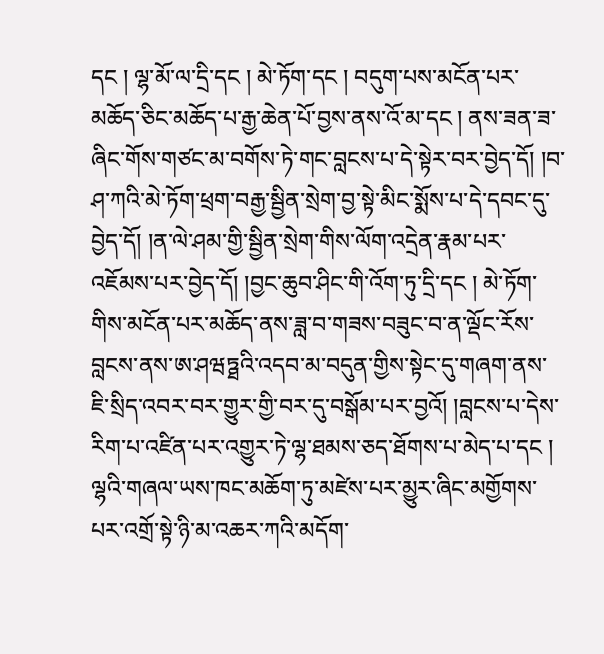དང ། ལྷ་མོ་ལ་དྲི་དང ། མེ་ཏོག་དང ། བདུག་པས་མངོན་པར་མཆོད་ཅིང་མཆོད་པ་རྒྱ་ཆེན་པོ་བྱས་ནས་འོ་མ་དང ། ནས་ཟན་ཟ་ཞིང་གོས་གཙང་མ་བགོས་ཏེ་གང་བླངས་པ་དེ་སྟེར་བར་བྱེད་དོ། །བ་ཤ་ཀའི་མེ་ཏོག་ཕྲག་བརྒྱ་སྦྱིན་སྲེག་བྱ་སྟེ་མིང་སྨོས་པ་དེ་དབང་དུ་བྱེད་དོ། །ན་ལེ་ཤམ་གྱི་སྦྱིན་སྲེག་གིས་ལོག་འདྲེན་རྣམ་པར་འཇོམས་པར་བྱེད་དོ། །བྱང་ཆུབ་ཤིང་གི་འོག་ཏུ་དྲི་དང ། མེ་ཏོག་གིས་མངོན་པར་མཆོད་ནས་ཟླ་བ་གཟས་བཟུང་བ་ན་ལྡོང་རོས་བླངས་ནས་ཨ་ཤཝཏྠའི་འདབ་མ་བདུན་གྱིས་སྟེང་དུ་གཞག་ནས་ཇི་སྲིད་འབར་བར་གྱུར་གྱི་བར་དུ་བསྒོམ་པར་བྱའོ། །བླངས་པ་དེས་རིག་པ་འཛིན་པར་འགྱུར་ཏེ་ལྷ་ཐམས་ཅད་ཐོགས་པ་མེད་པ་དང ། ལྷའི་གཞལ་ཡས་ཁང་མཆོག་ཏུ་མཛེས་པར་མྱུར་ཞིང་མགྱོགས་པར་འགྲོ་སྟེ་ཉི་མ་འཆར་ཀའི་མདོག་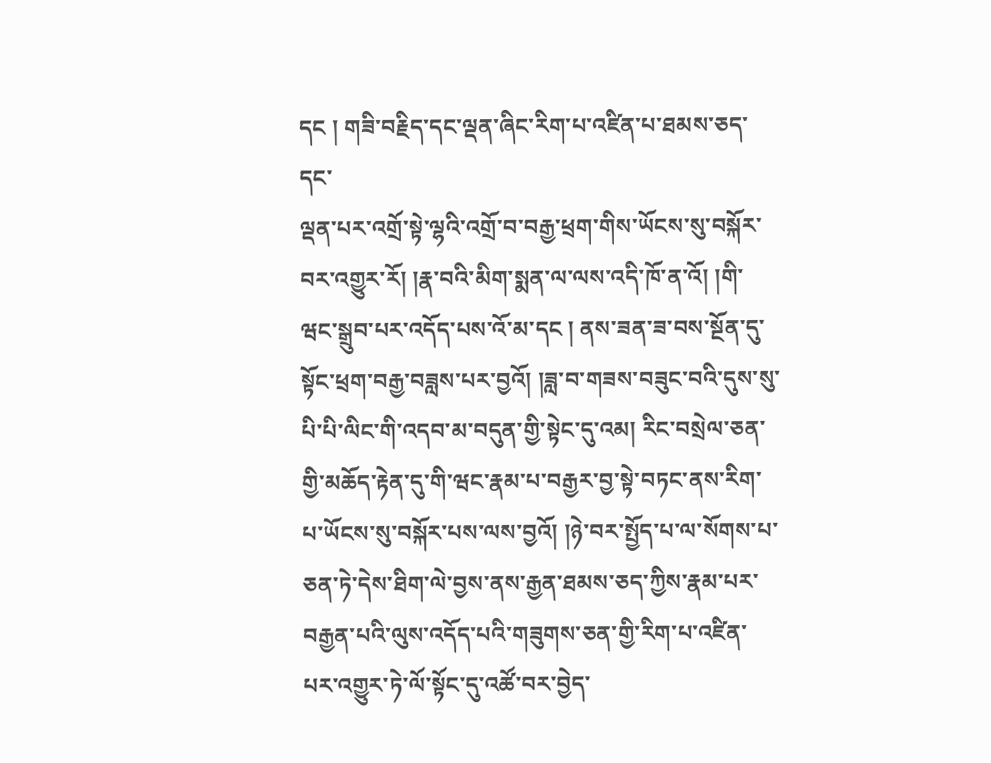དང ། གཟི་བརྗིད་དང་ལྡན་ཞིང་རིག་པ་འཛིན་པ་ཐམས་ཅད་དང་
ལྡན་པར་འགྲོ་སྟེ་ལྷའི་འགྲོ་བ་བརྒྱ་ཕྲག་གིས་ཡོངས་སུ་བསྐོར་བར་འགྱུར་རོ། །རྣ་བའི་མིག་སྨན་ལ་ལས་འདི་ཁོ་ན་འོ། །གི་ཝང་སྒྲུབ་པར་འདོད་པས་འོ་མ་དང ། ནས་ཟན་ཟ་བས་སྔོན་དུ་སྟོང་ཕྲག་བརྒྱ་བཟླས་པར་བྱའོ། །ཟླ་བ་གཟས་བཟུང་བའི་དུས་སུ་པི་པི་ལིང་གི་འདབ་མ་བདུན་གྱི་སྟེང་དུ་འམ། རིང་བསྲེལ་ཅན་གྱི་མཆོད་རྟེན་དུ་གི་ཝང་རྣམ་པ་བརྒྱར་བྱ་སྟེ་བཏང་ནས་རིག་པ་ཡོངས་སུ་བསྐོར་པས་ལས་བྱའོ། །ཉེ་བར་སྤྱོད་པ་ལ་སོགས་པ་ཅན་ཏེ་དེས་ཐིག་ལེ་བྱས་ནས་རྒྱན་ཐམས་ཅད་ཀྱིས་རྣམ་པར་བརྒྱན་པའི་ལུས་འདོད་པའི་གཟུགས་ཅན་གྱི་རིག་པ་འཛིན་པར་འགྱུར་ཏེ་ལོ་སྟོང་དུ་འཚོ་བར་བྱེད་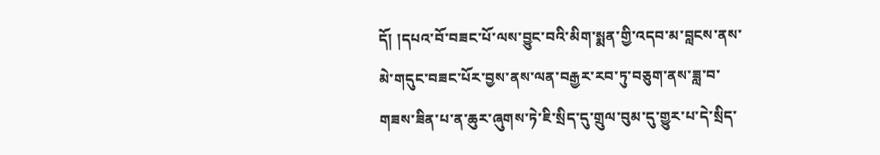དོ། །དཔའ་བོ་བཟང་པོ་ལས་བྱུང་བའི་མིག་སྨན་གྱི་འདབ་མ་བླངས་ནས་མེ་གདུང་བཟང་པོར་བྱས་ནས་ལན་བརྒྱར་རབ་ཏུ་བཅུག་ནས་ཟླ་བ་གཟས་ཟིན་པ་ན་ཆུར་ཞུགས་ཏེ་ཇི་སྲིད་དུ་གྲུལ་བུམ་དུ་གྱུར་པ་དེ་སྲིད་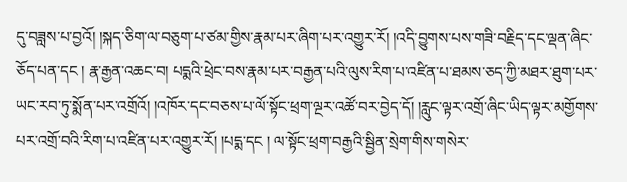དུ་བཟླས་པ་བྱའོ། །སྐད་ཅིག་ལ་བཅུག་པ་ཙམ་གྱིས་རྣམ་པར་ཞིག་པར་འགྱུར་རོ། །འདི་བྱུགས་པས་གཟི་བརྗིད་དང་ལྡན་ཞིང་ཅོད་པན་དང ། རྣ་རྒྱན་འཆང་བ། པདྨའི་ཕྲེང་བས་རྣམ་པར་བརྒྱན་པའི་ལུས་རིག་པ་འཛིན་པ་ཐམས་ཅད་ཀྱི་མཐར་ཐུག་པར་ཡང་རབ་ཏུ་སྨོན་པར་འགྲོའོ། །འཁོར་དང་བཅས་པ་ལོ་སྟོང་ཕྲག་ལྔར་འཚོ་བར་བྱེད་དོ། །རླུང་ལྟར་འགྲོ་ཞིང་ཡིད་ལྟར་མགྱོགས་པར་འགྲོ་བའི་རིག་པ་འཛིན་པར་འགྱུར་རོ། །པདྨ་དང ། ལ་སྟོང་ཕྲག་བརྒྱའི་སྦྱིན་སྲེག་གིས་གསེར་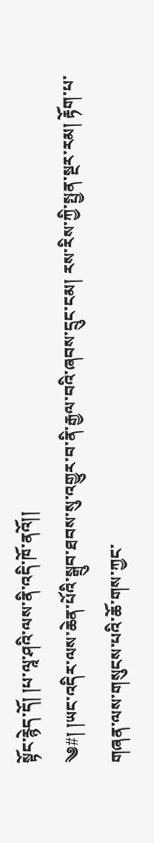སྟོང་རྙེད་དོ། །པ་ལཱ་ཤའི་ལས་ནི་འདི་ཁོ་ནའོ།།
༄#། །ཡང་འདིར་ལས་ཆེན་པོའི་སྒྲུབ་ཐབས་སུ་འགྱུར་བ་ནི་རྒྱལ་བའི་ཞབས་དྲུང་ངམ། རས་རིས་ཀྱི་སྤྱན་སྔར་རམ། རྟོག་པ་གཞན་ལས་གསུངས་པའི་ཆོ་གས་ཀྱང་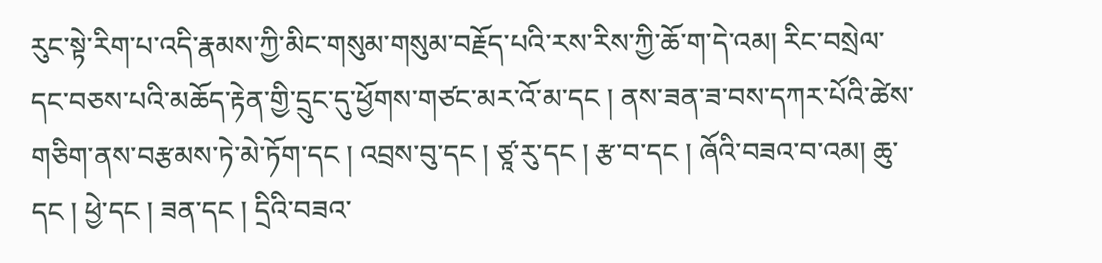རུང་སྟེ་རིག་པ་འདི་རྣམས་ཀྱི་མིང་གསུམ་གསུམ་བརྗོད་པའི་རས་རིས་ཀྱི་ཆོ་ག་དེ་འམ། རིང་བསྲེལ་དང་བཅས་པའི་མཆོད་རྟེན་གྱི་དྲུང་དུ་ཕྱོགས་གཙང་མར་འོ་མ་དང ། ནས་ཟན་ཟ་བས་དཀར་པོའི་ཚེས་གཅིག་ནས་བརྩམས་ཏེ་མེ་ཏོག་དང ། འབྲས་བུ་དང ། ཙཱ་རུ་དང ། རྩ་བ་དང ། ཞོའི་བཟའ་བ་འམ། ཆུ་དང ། ཕྱེ་དང ། ཟན་དང ། དྲིའི་བཟའ་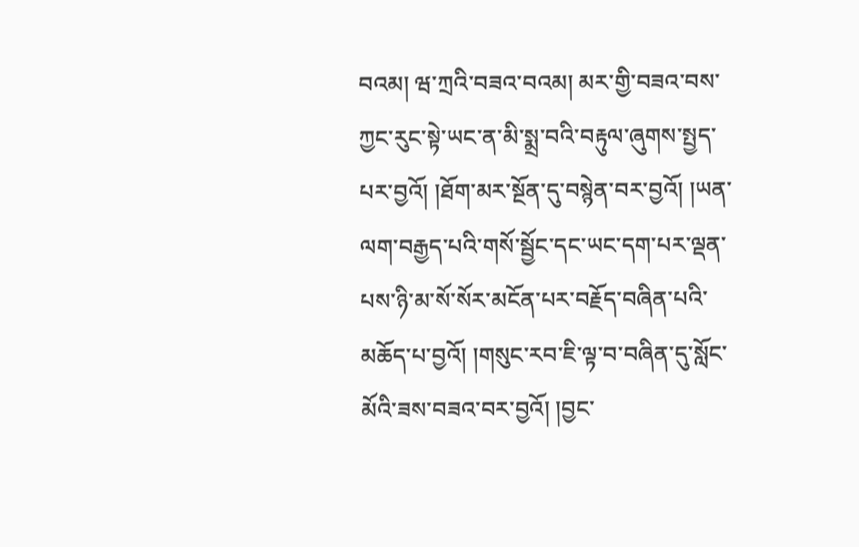བའམ། ཝ་ཀྲའི་བཟའ་བའམ། མར་གྱི་བཟའ་བས་ཀྱང་རུང་སྟེ་ཡང་ན་མི་སྨྲ་བའི་བརྟུལ་ཞུགས་སྤྱད་པར་བྱའོ། །ཐོག་མར་སྔོན་དུ་བསྙེན་བར་བྱའོ། །ཡན་ལག་བརྒྱད་པའི་གསོ་སྦྱོང་དང་ཡང་དག་པར་ལྡན་པས་ཉི་མ་སོ་སོར་མངོན་པར་བརྗོད་བཞིན་པའི་མཆོད་པ་བྱའོ། །གསུང་རབ་ཇི་ལྟ་བ་བཞིན་དུ་སློང་མོའི་ཟས་བཟའ་བར་བྱའོ། །བྱང་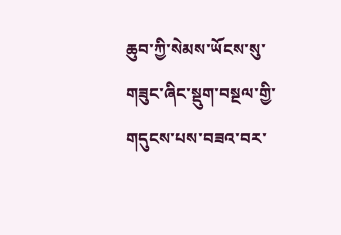ཆུབ་ཀྱི་སེམས་ཡོངས་སུ་གཟུང་ཞིང་སྡུག་བསྔལ་གྱི་གདུངས་པས་བཟའ་བར་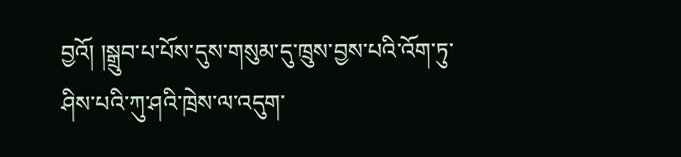བྱའོ། །སྒྲུབ་པ་པོས་དུས་གསུམ་དུ་ཁྲུས་བྱས་པའི་འོག་ཏུ་ཤིས་པའི་ཀུ་ཤའི་ཁྲེས་ལ་འདུག་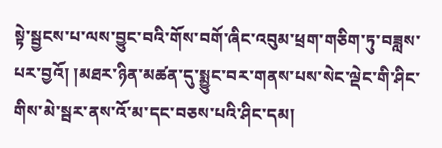སྟེ་སྦྱངས་པ་ལས་བྱུང་བའི་གོས་བགོ་ཞིང་འབུམ་ཕྲག་གཅིག་ཏུ་བཟླས་པར་བྱའོ། །མཐར་ཉིན་མཚན་དུ་སྨྱུང་བར་གནས་པས་སེང་ལྡེང་གི་ཤིང་གིས་མེ་སྦར་ནས་འོ་མ་དང་བཅས་པའི་ཤིང་དམ།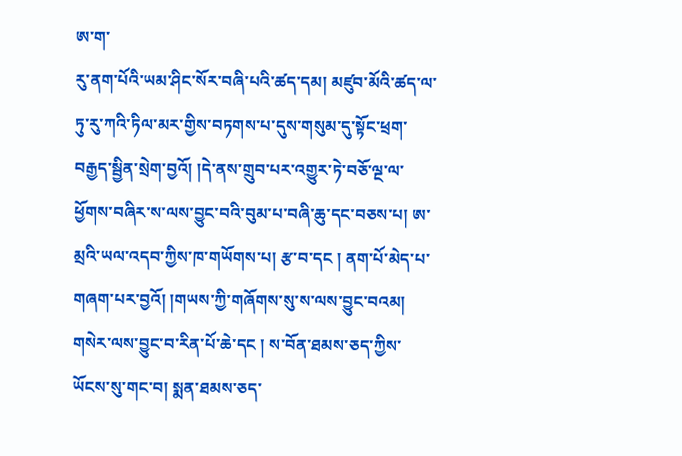ཨ་ག་
རུ་ནག་པོའི་ཡམ་ཤིང་སོར་བཞི་པའི་ཚད་དམ། མཛུབ་མོའི་ཚད་ལ་ཏུ་རུ་ཀའི་ཏིལ་མར་གྱིས་བཏགས་པ་དུས་གསུམ་དུ་སྟོང་ཕྲག་བརྒྱད་སྦྱིན་སྲེག་བྱའོ། །དེ་ནས་གྲུབ་པར་འགྱུར་ཏེ་བཅོ་ལྔ་ལ་ཕྱོགས་བཞིར་ས་ལས་བྱུང་བའི་བུམ་པ་བཞི་ཆུ་དང་བཅས་པ། ཨ་མྲའི་ཡལ་འདབ་ཀྱིས་ཁ་གཡོགས་པ། རྩ་བ་དང ། ནག་པོ་མེད་པ་གཞག་པར་བྱའོ། །གཡས་ཀྱི་གཞོགས་སུ་ས་ལས་བྱུང་བའམ། གསེར་ལས་བྱུང་བ་རིན་པོ་ཆེ་དང ། ས་བོན་ཐམས་ཅད་ཀྱིས་ཡོངས་སུ་གང་བ། སྨན་ཐམས་ཅད་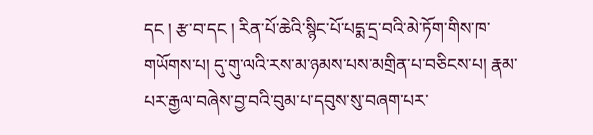དང ། རྩ་བ་དང ། རིན་པོ་ཆེའི་སྙིང་པོ་པདྨ་དྲ་བའི་མེ་ཏོག་གིས་ཁ་གཡོགས་པ། དུ་གུ་ལའི་རས་མ་ཉམས་པས་མགྲིན་པ་བཅིངས་པ། རྣམ་པར་རྒྱལ་བཞེས་བྱ་བའི་བུམ་པ་དབུས་སུ་བཞག་པར་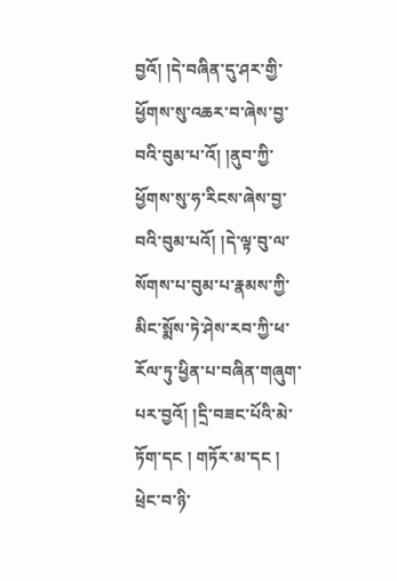བྱའོ། །དེ་བཞིན་དུ་ཤར་གྱི་ཕྱོགས་སུ་འཆར་བ་ཞེས་བྱ་བའི་བུམ་པ་འོ། །ནུབ་ཀྱི་ཕྱོགས་སུ་ཧ་རིངས་ཞེས་བྱ་བའི་བུམ་པའོ། །དེ་ལྟ་བུ་ལ་སོགས་པ་བུམ་པ་རྣམས་ཀྱི་མིང་སྨོས་ཏེ་ཤེས་རབ་ཀྱི་ཕ་རོལ་ཏུ་ཕྱིན་པ་བཞིན་གཞུག་པར་བྱའོ། །དྲི་བཟང་པོའི་མེ་ཏོག་དང ། གཏོར་མ་དང ། ཕྲེང་བ་ཉི་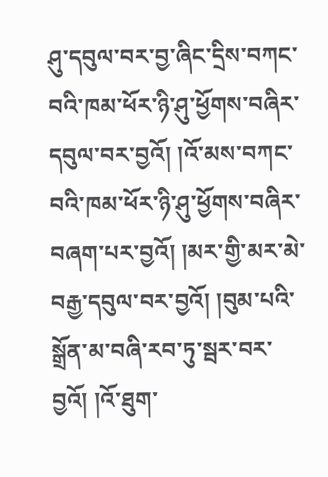ཤུ་དབུལ་བར་བྱ་ཞིང་དྲིས་བཀང་བའི་ཁམ་ཕོར་ཉི་ཤུ་ཕྱོགས་བཞིར་དབུལ་བར་བྱའོ། །འོ་མས་བཀང་བའི་ཁམ་ཕོར་ཉི་ཤུ་ཕྱོགས་བཞིར་བཞག་པར་བྱའོ། །མར་གྱི་མར་མེ་བརྒྱ་དབུལ་བར་བྱའོ། །བུམ་པའི་སྒྲོན་མ་བཞི་རབ་ཏུ་སྦར་བར་བྱའོ། །འོ་ཐུག་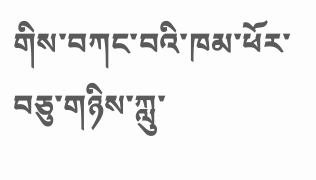གིས་བཀང་བའི་ཁམ་ཕོར་བཅུ་གཉིས་ཀླུ་